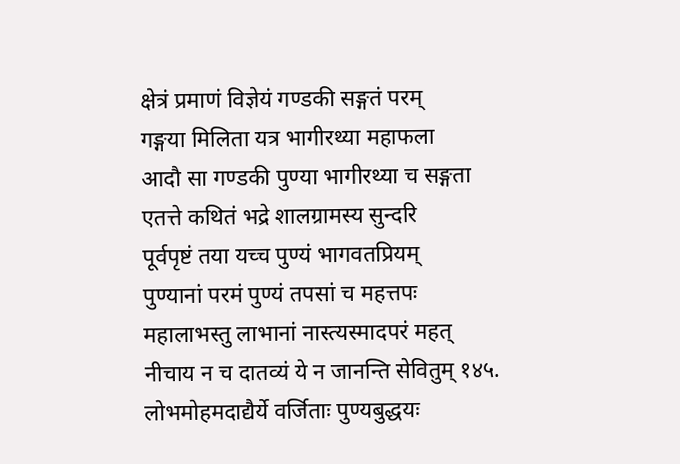क्षेत्रं प्रमाणं विज्ञेयं गण्डकी सङ्गतं परम्
गङ्गया मिलिता यत्र भागीरथ्या महाफला
आदौ सा गण्डकी पुण्या भागीरथ्या च सङ्गता
एतत्ते कथितं भद्रे शालग्रामस्य सुन्दरि
पूर्वपृष्टं तया यच्च पुण्यं भागवतप्रियम्
पुण्यानां परमं पुण्यं तपसां च महत्तपः
महालाभस्तु लाभानां नास्त्यस्मादपरं महत्
नीचाय न च दातव्यं ये न जानन्ति सेवितुम् १४५.
लोभमोहमदाद्यैर्ये वर्जिताः पुण्यबुद्धयः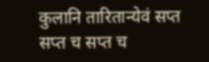कुलानि तारितान्येवं सप्त सप्त च सप्त च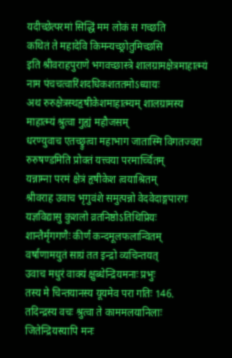यदीच्छेत्परमां सिद्धिं मम लोकं स गच्छति
कथितं ते महादेवि किमन्यच्छ्रोतुमिच्छसि
इति श्रीवराहपुराणे भगवच्छास्त्रे शालग्रामक्षेत्रमाहात्म्यं नाम पंचचत्वारिंशदधिकशततमोऽध्यायः
अथ रुरुक्षेत्रस्थहृषीकेशमाहात्म्यम् शालग्रामस्य माहात्म्यं श्रुत्वा गुह्यं महौजसम्
धरण्युवाच एतच्छ्रुत्वा महाभाग जातास्मि विगतज्वरा
रुरुषण्डमिति प्रोक्तं यत्त्वया परमार्च्चितम्
यन्नाम्ना परमं क्षेत्रं हृषीकेश त्वयाश्रितम्
श्रीवराह उवाच भृगुवंशे समुत्पन्नो वेदवेदाङ्गपारगः
यज्ञविद्यासु कुशलो व्रतनिष्ठोऽतिथिप्रियः
शान्तैर्मृगगणैः कीर्णं कन्दमूलफलान्वितम्
वर्षाणामयुतं साग्रं तत इन्द्रो व्यचिन्तयत्
उवाच मधुरं वाक्यं क्षुब्धेन्द्रियमनाः प्रभुः
तस्य मे चिन्तयानस्य यूयमेव परा गतिः 146.
तदिन्द्रस्य वचः श्रुत्वा ते काममलयानिलाः
जितेन्द्रियस्यापि मनः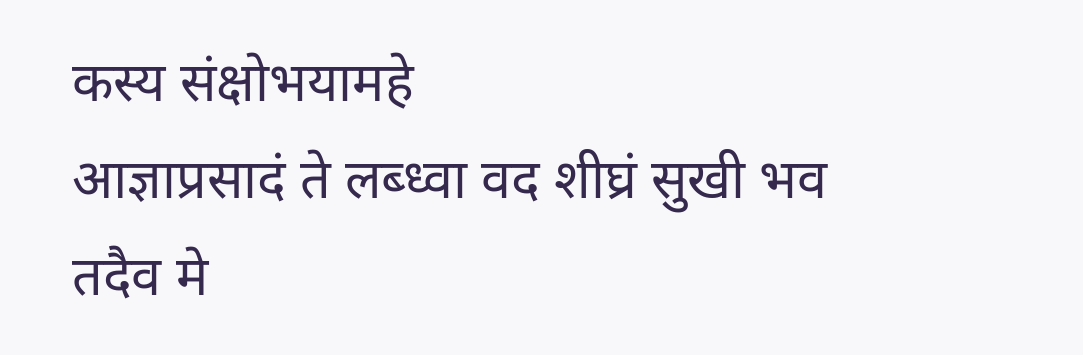कस्य संक्षोभयामहे
आज्ञाप्रसादं ते लब्ध्वा वद शीघ्रं सुखी भव
तदैव मे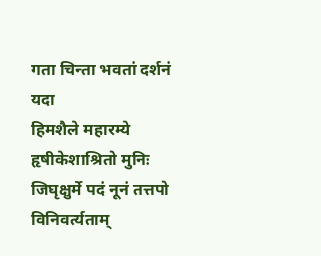गता चिन्ता भवतां दर्शनं यदा
हिमशैले महारम्ये हृषीकेशाश्रितो मुनिः
जिघृक्षुर्मे पदं नूनं तत्तपो विनिवर्त्यताम्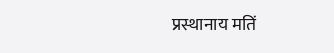प्रस्थानाय मतिं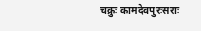चक्रुः कामदेवपुरःसराः